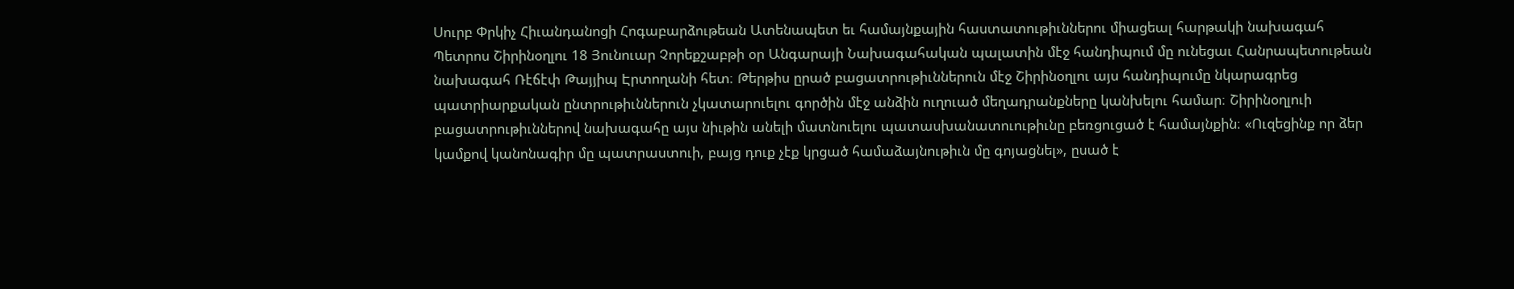Սուրբ Փրկիչ Հիւանդանոցի Հոգաբարձութեան Ատենապետ եւ համայնքային հաստատութիւններու միացեալ հարթակի նախագահ Պետրոս Շիրինօղլու 18 Յունուար Չորեքշաբթի օր Անգարայի Նախագահական պալատին մէջ հանդիպում մը ունեցաւ Հանրապետութեան նախագահ Ռէճէփ Թայյիպ Էրտողանի հետ։ Թերթիս ըրած բացատրութիւններուն մէջ Շիրինօղլու այս հանդիպումը նկարագրեց պատրիարքական ընտրութիւններուն չկատարուելու գործին մէջ անձին ուղուած մեղադրանքները կանխելու համար։ Շիրինօղլուի բացատրութիւններով նախագահը այս նիւթին անելի մատնուելու պատասխանատուութիւնը բեռցուցած է համայնքին։ «Ուզեցինք որ ձեր կամքով կանոնագիր մը պատրաստուի, բայց դուք չէք կրցած համաձայնութիւն մը գոյացնել», ըսած է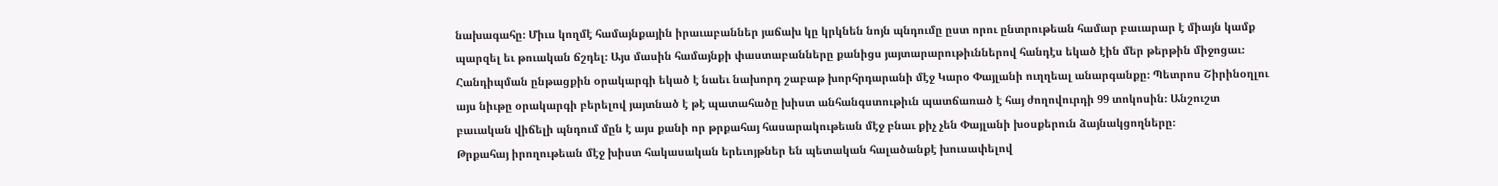նախագահը։ Միւս կողմէ համայնքային իրաւաբաններ յաճախ կը կրկնեն նոյն պնդումը ըստ որու ընտրութեան համար բաւարար է միայն կամք պարզել եւ թուական ճշդել։ Այս մասին համայնքի փաստաբանները քանիցս յայտարարութիւններով հանդէս եկած էին մեր թերթին միջոցաւ։ Հանդիպման ընթացքին օրակարգի եկած է նաեւ նախորդ շաբաթ խորհրդարանի մէջ Կարօ Փայլանի ուղղեալ անարգանքը։ Պետրոս Շիրինօղլու այս նիւթը օրակարգի բերելով յայտնած է թէ պատահածը խիստ անհանգստութիւն պատճառած է հայ ժողովուրդի 99 տոկոսին։ Անշուշտ բաւական վիճելի պնդում մըն է այս քանի որ թրքահայ հասարակութեան մէջ բնաւ քիչ չեն Փայլանի խօսքերուն ձայնակցողները։
Թրքահայ իրողութեան մէջ խիստ հակասական երեւոյթներ են պետական հալածանքէ խուսափելով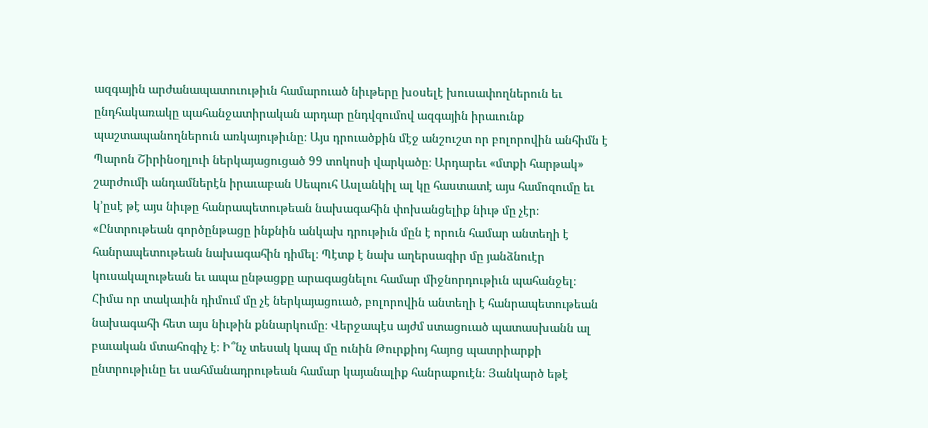ազգային արժանապատուութիւն համարուած նիւթերը խօսելէ խուսափողներուն եւ ընդհակառակը պահանջատիրական արդար ընդվզումով ազգային իրաւունք պաշտապանողներուն առկայութիւնը։ Այս դրուածքին մէջ անշուշտ որ բոլորովին անհիմն է Պարոն Շիրինօղլուի ներկայացուցած 99 տոկոսի վարկածը։ Արդարեւ «մտքի հարթակ» շարժումի անդամներէն իրաւաբան Սեպուհ Ասլանկիլ ալ կը հաստատէ այս համոզումը եւ կ՚ըսէ թէ այս նիւթը հանրապետութեան նախագահին փոխանցելիք նիւթ մը չէր։ «Ընտրութեան գործընթացը ինքնին անկախ դրութիւն մըն է որուն համար անտեղի է հանրապետութեան նախագահին դիմել։ Պէտք է նախ աղերսագիր մը յանձնուէր կուսակալութեան եւ ապա ընթացքը արագացնելու համար միջնորդութիւն պահանջել։ Հիմա որ տակաւին դիմում մը չէ ներկայացուած, բոլորովին անտեղի է հանրապետութեան նախագահի հետ այս նիւթին քննարկումը։ Վերջապէս այժմ ստացուած պատասխանն ալ բաւական մտահոգիչ է։ Ի՞նչ տեսակ կապ մը ունին Թուրքիոյ հայոց պատրիարքի ընտրութիւնը եւ սահմանադրութեան համար կայանալիք հանրաքուէն։ Յանկարծ եթէ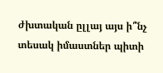ժխտական ըլլայ այս ի՞նչ տեսակ իմաստներ պիտի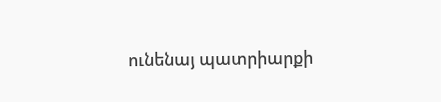ունենայ պատրիարքի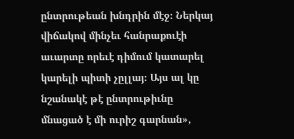ընտրութեան խնդրին մէջ։ Ներկայ վիճակով մինչեւ հանրաքուէի աւարտը որեւէ դիմում կատարել կարելի պիտի չըլլայ։ Այս ալ կը նշանակէ թէ ընտրութիւնը մնացած է մի ուրիշ գարնան»,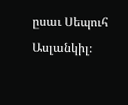ըսաւ Սեպուհ Ասլանկիլ։